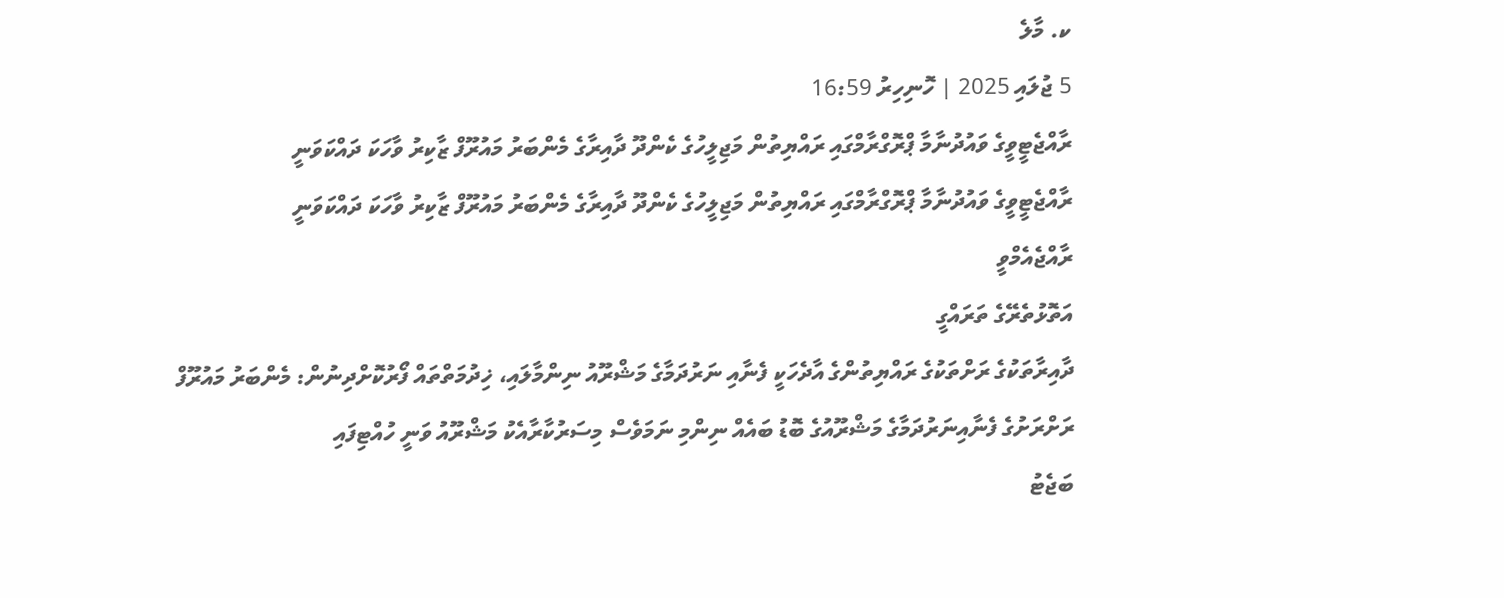ކ. މާލެ
5 ޖުލައި 2025 | ހޮނިހިރު 16:59
ރާއްޖެޓީވީގެ ވައުދުނާމާ ޕްރޮގްރާމްގައި ރައްޔިތުން މަޖިލީހުގެ ކެންދޫ ދާއިރާގެ މެންބަރު މައުރޫފް ޒާކިރު ވާހަކަ ދައްކަވަނީ
ރާއްޖެޓީވީގެ ވައުދުނާމާ ޕްރޮގްރާމްގައި ރައްޔިތުން މަޖިލީހުގެ ކެންދޫ ދާއިރާގެ މެންބަރު މައުރޫފް ޒާކިރު ވާހަކަ ދައްކަވަނީ
ރާއްޖެއެމްވީ
އަތޮޅުތެރޭގެ ތަރައްގީ
ދާއިރާތަކުގެ ރަށްތަކުގެ ރައްޔިތުންގެ އާދެހަކީ ފެނާއި ނަރުދަމާގެ މަޝްރޫއު ނިންމާލައި، ޚިދުމަތްތައް ފޯރުކޮށްދިނުން: މެންބަރު މައުރޫފް
ރަށްރަށުގެ ފެނާއިނަރުދަމާގެ މަޝްރޫއުގެ ބޮޑު ބައެއް ނިންމި ނަމަވެސް މިސަރުކާރާއެކު މަޝްރޫއު ވަނީ ހުއްޓިފައި
ބަޖެޓު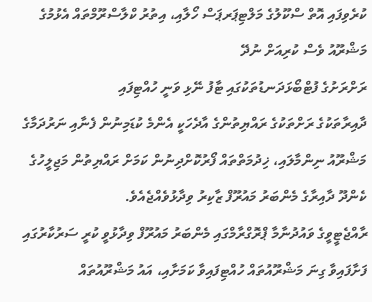ކުރެވިފައި އޮތް ސްކޫލުގެ މަލްޓިޕަރޕަސް ހޯލާއި، އިތުރު ކްލާސްރޫމްތައް އެޅުމުގެ މަޝްރޫއު ވެސް ކުރިއަށް ނުދޭ
ރަށްރަށުގެ ފުޓްބޯޅަދަނޑުތަކުގައި ޓާފު ނޭޅި ވަނީ ހުއްޓިފައި
ދާއިރާތަކުގެ ރަށްތަކުގެ ރައްޔިތުންގެ އާދެހަކީ އެންމެ ކުޑަމިނުން ފެނާއި ނަރުދަމާގެ މަޝްރޫއު ނިންމާލައި، ޚިދުމަތްތައް ފޯރުކޮށްދިނުން ކަމަށް ރައްޔިތުން މަޖިލީހުގެ ކެންދޫ ދާއިރާގެ މެންބަރު މައުރޫފް ޒާކިރު ވިދާޅުވެއްޖެއެވެ.
ރާއްޖެޓީވީގެ ވައުދުނާމާ ޕްރޮގްރާމްގައި މެންބަރު މައުރޫފް ވިދާޅުވީ ކުރީ ސަރުކާރުގައި ފަށާފައިވާ ގިނަ މަޝްރޫއުތައް ހުއްޓިފައިވާ ކަމަށާއި، އައު މަޝްރޫއުތައް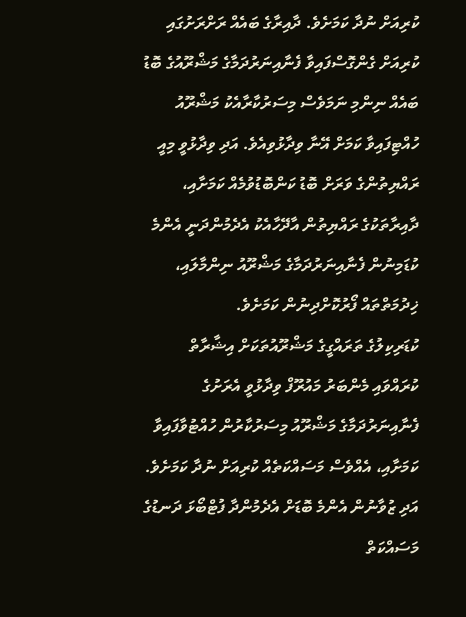ކުރިއަށް ނުދާ ކަމަށެވެ. ދާއިރާގެ ބައެއް ރަށްރަށުގައި ކުރިއަށް ގެންގޮސްފައިވާ ފެނާއިނަރުދަމާގެ މަޝްރޫއުގެ ބޮޑު ބައެއް ނިންމި ނަމަވެސް މިސަރުކާރާއެކު މަޝްރޫއު ހުއްޓިފައިވާ ކަމަށް އޭނާ ވިދާޅުވިއެވެ. އަދި ވިދާޅުވީ މިއީ ރައްޔިތުންގެ ވަރަށް ބޮޑު ކަންބޮޑުވުމެއް ކަމަށާއި، ދާއިރާތަކުގެ ރައްޔިތުން އާދޭހާއެކު އެދެމުންދަނީ އެންމެ ކުޑަމިނުން ފެނާއިނަރުދަމާގެ މަޝްރޫއު ނިންމާލައި، ޚިދުމަތްތައް ފޯރުކޮށްދިނުން ކަމަށެވެ.
ކުޑަރިކިލުގެ ތަރައްގީގެ މަޝްރޫއުތަކަށް އިޝާރާތް ކުރައްވައި މެންބަރު މައުރޫފް ވިދާޅުވީ އެރަށުގެ ފެނާއިނަރުދަމާގެ މަޝްރޫއު މިސަރުކާރުން ހުއްޓުވާފައިވާ ކަމަށާއި، އެއްވެސް މަސައްކަތެއް ކުރިއަށް ނުދާ ކަމަށެވެ. އަދި ޒުވާނުން އެންމެ ބޮޑަށް އެދެމުންދާ ފުޓްބޯޅަ ދަނޑުގެ މަސައްކަތް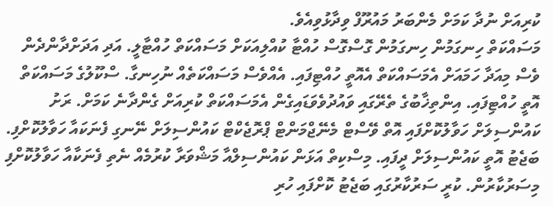ކުރިއަށް ނުދާ ކަމަށް މެންބަރު މައުރޫފް ވިދާޅުވިއެވެ.
މަސައްކަތް ހިނގަމުން ހިނގަމުން ގޮސްގޮސް ހުއްޓާ ކުއްލިއަކަށް މަސައްކަތް ހުއްޓާލީ. އަދި އަދަށްދާންދެން ވެސް މިއަދާ ހަމައަށް އެމަސައްކަތް އެއޮތީ ހުއްޓިފައި. އެއްވެސް މަސައްކަތެއް ނުހިނގާ. ސްކޫލުގެ މަސައްކަތް އޮތީ ހުއްޓިފައި. އިންތިޚާބުގެ ތެރޭގައި ވައުދުވެވަޑައިގެން އެމަސައްކަތް ކުރިއަށް ގެންދާނެ ކަމަށް. ރަށު ކައުންސިލަށް ހަވާލުކޮށްފައި އޮތް ވޭސްޓް މެނޭޖްމަންޓް ޕްރޮޖެކްޓް ކައުންސިލަށް ނޭނގި ފެނަކައާ ހަވާލުކޮށްފި. ބަޖެޓު އޮތީ ކައުންސިލަށް ދީފައި. މިސްކިތް އަޅަން ކައުންސިލްއާ މަޝްވަރާ ކުރުމެއް ނެތި ފެނަކާއާ ހަވާލުކޮށްފި މިސަރުކާރުން. ކުރީ ސަރުކާރުގައި ބަޖެޓު ކޮށްފައި ހުރި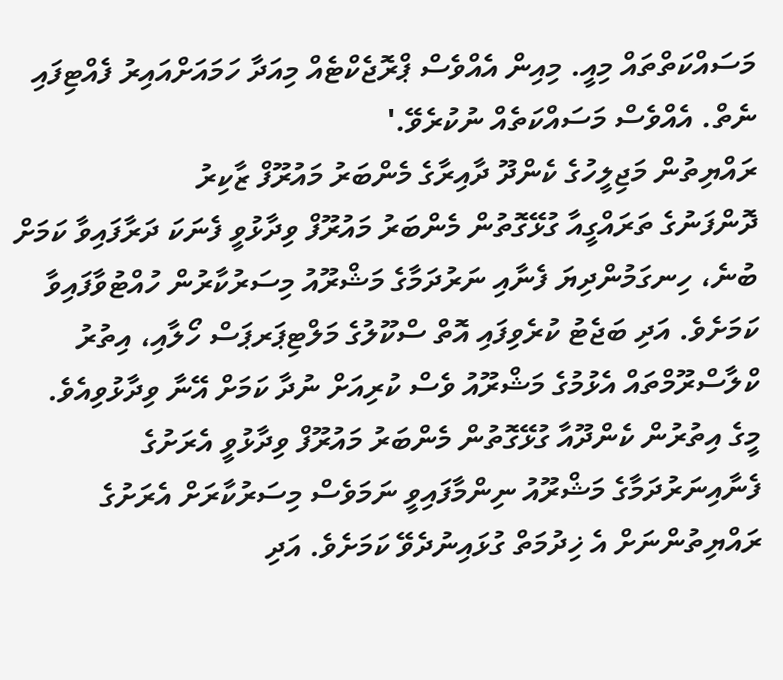މަސައްކަތްތައް މިއީ. މިއިން އެއްވެސް ޕްރޮޖެކްޓެއް މިއަދާ ހަމައަށްއައިރު ފެއްޓިފައި ނެތް. އެއްވެސް މަސައްކަތެއް ނުކުރެވޭ.'
ރައްޔިތުން މަޖިލީހުގެ ކެންދޫ ދާއިރާގެ މެންބަރު މައުރޫފް ޒާކިރު
ދޮންފަނުގެ ތަރައްގީއާ ގުޅޭގޮތުން މެންބަރު މައުރޫފް ވިދާޅުވީ ފެނަކަ ދަރާފައިވާ ކަމަށް ބުނެ، ހިނގަމުންދިޔަ ފެނާއި ނަރުދަމާގެ މަޝްރޫއު މިސަރުކާރުން ހުއްޓުވާފައިވާ ކަމަށެވެ. އަދި ބަޖެޓު ކުރެވިފައި އޮތް ސްކޫލުގެ މަލްޓިޕަރޕަސް ހޯލާއި، އިތުރު ކްލާސްރޫމްތައް އެޅުމުގެ މަޝްރޫއު ވެސް ކުރިއަށް ނުދާ ކަމަށް އޭނާ ވިދާޅުވިއެވެ.
މީގެ އިތުރުން ކެންދޫއާ ގުޅޭގޮތުން މެންބަރު މައުރޫފް ވިދާޅުވީ އެރަށުގެ ފެނާއިނަރުދަމާގެ މަޝްރޫއު ނިންމާފައިވީ ނަމަވެސް މިސަރުކާރަށް އެރަށުގެ ރައްޔިތުންނަށް އެ ޚިދުމަތް ގުޅައިނުދެވޭ ކަމަށެވެ. އަދި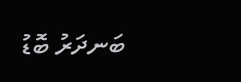ބަނދަރު ބޮޑު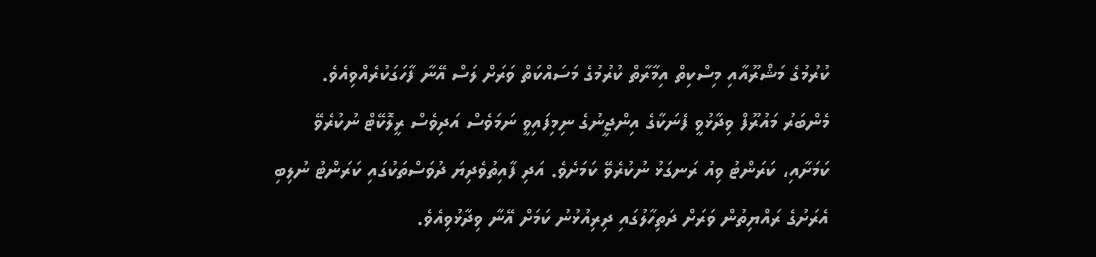ކުރުމުގެ މަޝްރޫއާއި މިސްކިތް އިމާރާތް ކުރުމުގެ މަސައްކަތް ވަރަށް ލަސް އޭނާ ފާހަގަކުރެއްވިއެވެ.
މެންބަރު މައުރޫފް ވިދާޅުވީ ފެނަކާގެ އިންޖީނުގެ ނިމިފައިވީ ނަމަވެސް އަދިވެސް ރީލޮކޭޓް ނުކުރެވޭ ކަމަށާއި، ކަރަންޓު ވިއު ރަނގަޅު ނުކުރެވޭ ކަމަށެވެ. އަދި ފާއިތުވެދިޔަ ދުވަސްތަކުގައި ކަރަންޓު ނުލިބި އެރަށުގެ ރައްޔިތުން ވަރަށް ދަތިހާލުގައި ދިރިއުޅުނު ކަމަށް އޭނާ ވިދާޅުވިއެވެ.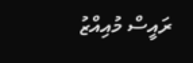ރައީސް މުއިއްޒު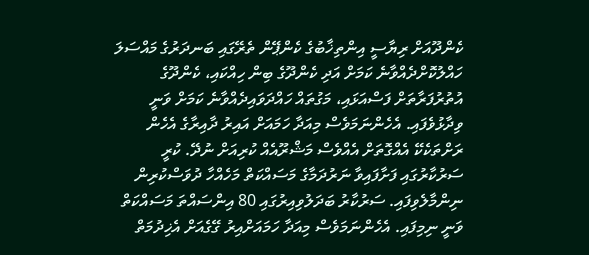ކެންދޫއަށް ރިޔާސީ އިންތިޚާބުގެ ކެންޕޭން ތެރޭގައި ބަނދަރުގެ މައްސަލަ ހައްލުކޮށްދެއްވާނެ ކަމަށް އަދި ކެންދޫގެ ބިން ހިއްކައި، ކެންދޫގެ އުތުރުފަރާތަށް ފަސްއަޅައި، މަގުތައް ހައްދަވައިދެއްވާނެ ކަމަށް ވަނީ ވިދާޅުވެފައި. އެހެންނަމަވެސް މިއަދާ ހަމައަށް އައިރު ދާއިރާގެ އެހެން ރަށްތަކެކޭ އެއްގޮތަށް އެއްވެސް މަޝްރޫއެއް ކުރިއަށް ނުދޭ. ކުރީ ސަރުކާރުގައި ފަށާފައިވާ ނަރުދަމާގެ މަސައްކަތް މަހެއްހާ ދުވަސްކުރިން ނިންމާލެވިފައި. ސަރުކާރު ބަދަލުވިއިރުގައި 80 އިންސައްތަ މަސައްކަތް ވަނީ ނިމިފައި. އެހެންނަމަވެސް މިއަދާ ހަމައަށްއިރު ގޭގެއަށް އެޚިދުމަތް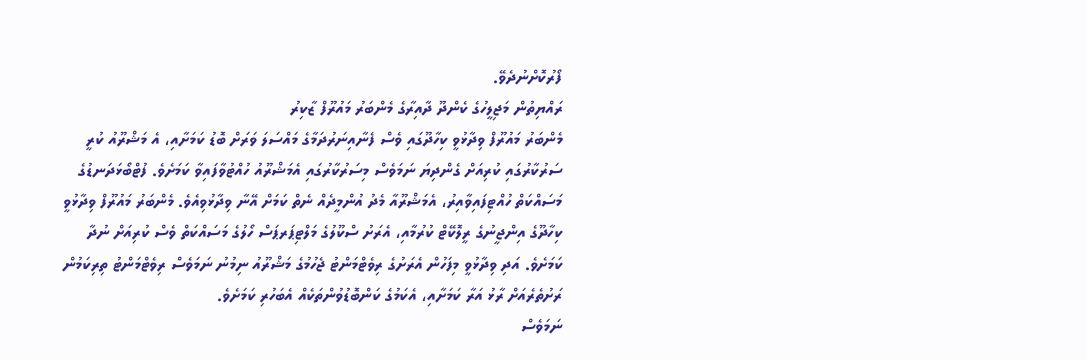ފޯރުކޮށްނުދެވޭ.
ރައްޔިތުން މަޖިލީހުގެ ކެންދޫ ދާއިރާގެ މެންބަރު މައުރޫފް ޒާކިރު
މެންބަރު މައުރޫފް ވިދާޅުވީ ކިހާދޫގައި ވެސް ފެނާއިނަރުދަމާގެ މައްސަލަ ވަރަށް ބޮޑު ކަމަށާއި، އެ މަޝްރޫއު ކުރީ ސަރުކާރުގައި ކުރިއަށް ގެންދިޔަ ނަމަވެސް މިސަރުކާރުގައި އެމަޝްރޫއު ހުއްޓުވާފައިވާ ކަމަށެވެ. ފުޓްބޯޅަދަނޑުގެ މަސައްކަތް ހުއްޓިފައިވާއިރު، އެމަޝްރޫއާ މެދު އުންމީދެއް ނެތް ކަމަށް އޭނާ ވިދާޅުވިއެވެ. މެންބަރު މައުރޫފް ވިދާޅުވީ ކިހާދޫގެ އިންޖީނުގެ ރީލޮކޭޓް ކުރުމާއި، އެރަށު ސްކޫލުގެ މަލްޓިޕަރޕަސް ހޯލުގެ މަސައްކަތް ވެސް ކުރިއަށް ނުދާ ކަމަށެވެ. އަދި ވިދާޅުވީ މިފަހުން އެރަށުގެ ރިވެޓްމަންޓު ޖެހުމުގެ މަޝްރޫއު ނިމުނު ނަމަވެސް ރިވެޓްމަންޓު ތިރިކަމުން ރަށުތެރެއަށް ރާޅު އަރާ ކަމަށާއި، އެކަމުގެ ކަންބޮޑުވުންތަކެއް އެބަހުރި ކަމަށެވެ.
ނަމަވެސް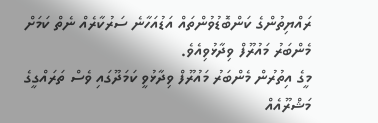ރައްޔިތުންގެ ކަންބޮޑުވުންތައް އަޑުއަހާނެ ސަރުކާރެއް ނެތް ކަމަށް މެންބަރު މައުރޫފް ވިދާޅުވިއެވެ.
މީގެ އިތުރުން މެންބަރު މައުރޫފް ވިދާޅުވީ ކަމަދޫގައި ވެސް ތަރައްގީގެ މަޝްރޫއެއް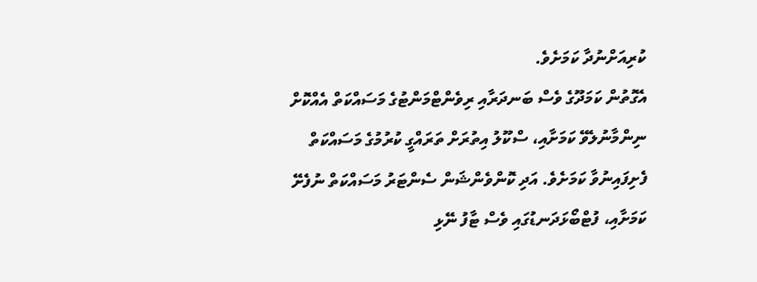ކުރިއަށްނުދާ ކަމަށެވެ.
އެގޮތުން ކަމަދޫގެ ވެސް ބަނދަރާއި ރިވެންޓްމަންޓުގެ މަސައްކަތް އެއްކޮށް ނިންމާނުލެވޭ ކަމަށާއި، ސްކޫލު އިތުރަށް ތަރައްގީ ކުރުމުގެ މަސައްކަތް ފެށިފައިނުވާ ކަމަށެވެ. އަދި ކޮންވެންޝަން ސެންޓަރު މަސައްކަތް ނުފެށޭ ކަމަށާއި، ފުޓްބޯޅަދަނޑުގައި ވެސް ޓާފު ނޭޅި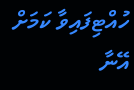ހުއްޓިފައިވާ ކަމަށް އޭނާ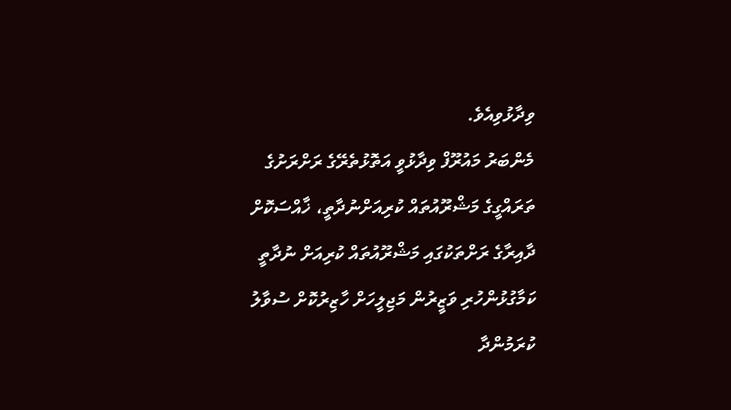ވިދާޅުވިއެވެ.
މެންބަރު މައުރޫފް ވިދާޅުވީ އަތޮޅުތެރޭގެ ރަށްރަށުގެ ތަރައްގީގެ މަޝްރޫއުތައް ކުރިއަށްނުދާތީ، ޚާއްސަކޮށް ދާއިރާގެ ރަށްތަކުގައި މަޝްރޫއުތައް ކުރިއަށް ނުދާތީ ކަމާގުޅުންހުރި ވަޒީރުން މަޖިލީހަށް ހާޒިރުކޮށް ސުވާލު ކުރަމުންދާ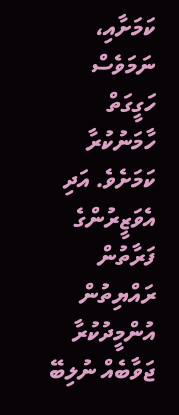ކަމަށާއި، ނަމަވެސް ހަގީގަތް ހާމަނުކުރާ ކަމަށެވެ. އަދި އެވަޒީރުންގެ ފަރާތުން ރައްޔިތުން އުންމީދުކުރާ ޖަވާބެއް ނުލިބޭ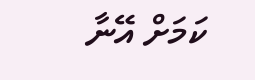ކަމަށް އޭނާ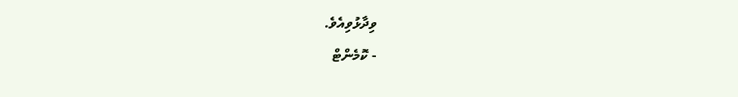ވިދާޅުވިއެވެ.
- ކޮމެންޓް